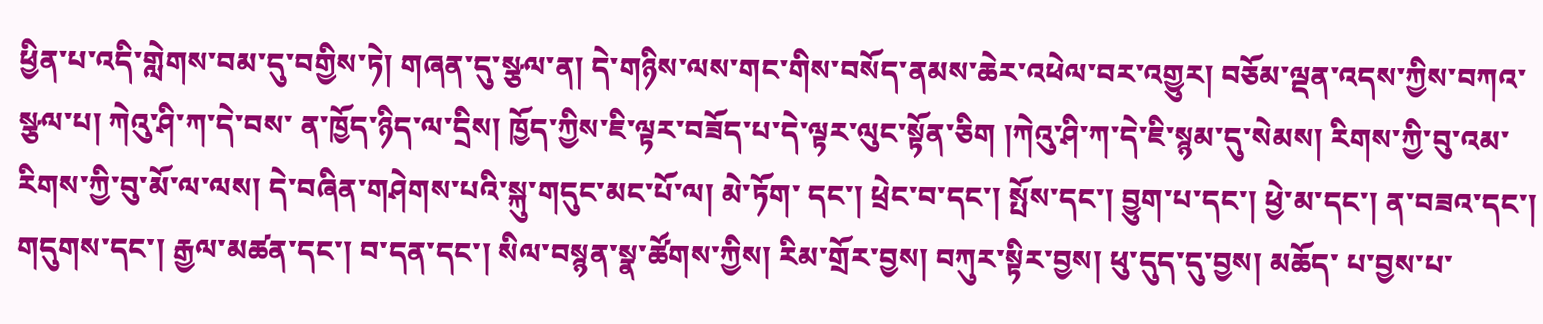ཕྱིན་པ་འདི་གླེགས་བམ་དུ་བགྱིས་ཏེ། གཞན་དུ་སྩལ་ན། དེ་གཉིས་ལས་གང་གིས་བསོད་ནམས་ཆེར་འཕེལ་བར་འགྱུར། བཅོམ་ལྡན་འདས་ཀྱིས་བཀའ་སྩལ་པ། ཀེའུ་ཤི་ཀ་དེ་བས་ ན་ཁྱོད་ཉིད་ལ་དྲིས། ཁྱོད་ཀྱིས་ཇི་ལྟར་བཟོད་པ་དེ་ལྟར་ལུང་སྟོན་ཅིག །ཀེའུ་ཤི་ཀ་དེ་ཇི་སྙམ་དུ་སེམས། རིགས་ཀྱི་བུ་འམ་རིགས་ཀྱི་བུ་མོ་ལ་ལས། དེ་བཞིན་གཤེགས་པའི་སྐུ་གདུང་མང་པོ་ལ། མེ་ཏོག་ དང་། ཕྲེང་བ་དང་། སྤོས་དང་། བྱུག་པ་དང་། ཕྱེ་མ་དང་། ན་བཟའ་དང་། གདུགས་དང་། རྒྱལ་མཚན་དང་། བ་དན་དང་། སིལ་བསྙན་སྣ་ཚོགས་ཀྱིས། རིམ་གྲོར་བྱས། བཀུར་སྟིར་བྱས། ཕུ་དུད་དུ་བྱས། མཆོད་ པ་བྱས་པ་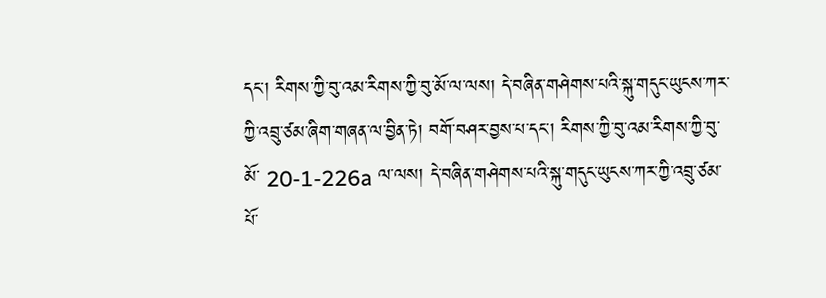དང་། རིགས་ཀྱི་བུ་འམ་རིགས་ཀྱི་བུ་མོ་ལ་ལས། དེ་བཞིན་གཤེགས་པའི་སྐུ་གདུང་ཡུངས་ཀར་ཀྱི་འབྲུ་ཙམ་ཞིག་གཞན་ལ་བྱིན་ཏེ། བགོ་བཤར་བྱས་པ་དང་། རིགས་ཀྱི་བུ་འམ་རིགས་ཀྱི་བུ་མོ་ 20-1-226a ལ་ལས། དེ་བཞིན་གཤེགས་པའི་སྐུ་གདུང་ཡུངས་ཀར་ཀྱི་འབྲུ་ཙམ་པོ་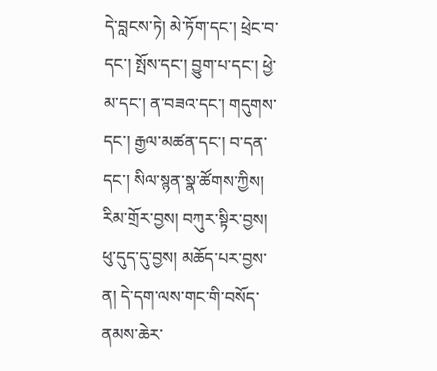དེ་བླངས་ཏེ། མེ་ཏོག་དང་། ཕྲེང་བ་དང་། སྤོས་དང་། བྱུག་པ་དང་། ཕྱེ་མ་དང་། ན་བཟའ་དང་། གདུགས་དང་། རྒྱལ་མཚན་དང་། བ་དན་དང་། སིལ་སྙན་སྣ་ཚོགས་ཀྱིས། རིམ་གྲོར་བྱས། བཀུར་སྟིར་བྱས། ཕུ་དུད་དུ་བྱས། མཆོད་པར་བྱས་ན། དེ་དག་ལས་གང་གི་བསོད་ནམས་ཆེར་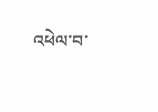འཕེལ་བ་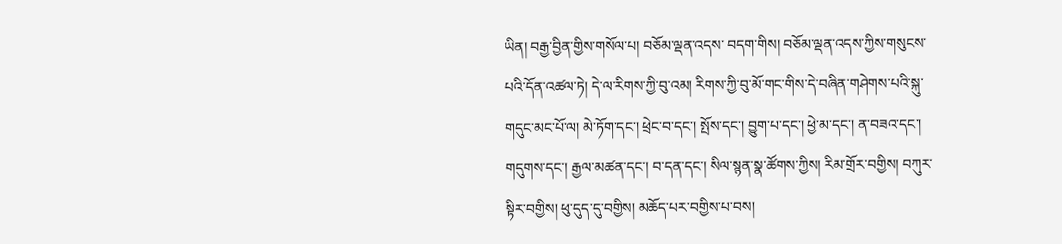ཡིན། བརྒྱ་བྱིན་གྱིས་གསོལ་པ། བཅོམ་ལྡན་འདས་ བདག་གིས། བཅོམ་ལྡན་འདས་ཀྱིས་གསུངས་པའི་དོན་འཚལ་ཏེ། དེ་ལ་རིགས་ཀྱི་བུ་འམ། རིགས་ཀྱི་བུ་མོ་གང་གིས་དེ་བཞིན་གཤེགས་པའི་སྐུ་གདུང་མང་པོ་ལ། མེ་ཏོག་དང་། ཕྲེང་བ་དང་། སྤོས་དང་། བྱུག་པ་དང་། ཕྱེ་མ་དང་། ན་བཟའ་དང་། གདུགས་དང་། རྒྱལ་མཚན་དང་། བ་དན་དང་། སིལ་སྙན་སྣ་ཚོགས་ཀྱིས། རིམ་གྲོར་བགྱིས། བཀུར་སྟིར་བགྱིས། ཕུ་དུད་དུ་བགྱིས། མཆོད་པར་བགྱིས་པ་བས།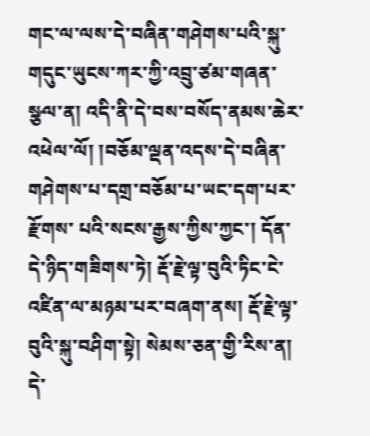གང་ལ་ལས་དེ་བཞིན་གཤེགས་པའི་སྐུ་གདུང་ཡུངས་ཀར་ཀྱི་འབྲུ་ཙམ་གཞན་སྩལ་ན། འདི་ནི་དེ་བས་བསོད་ནམས་ཆེར་འཕེལ་ལོ། །བཅོམ་ལྡན་འདས་དེ་བཞིན་གཤེགས་པ་དགྲ་བཅོམ་པ་ཡང་དག་པར་རྫོགས་ པའི་སངས་རྒྱས་ཀྱིས་ཀྱང་། དོན་དེ་ཉིད་གཟིགས་ཏེ། རྡོ་རྗེ་ལྟ་བུའི་ཏིང་ངེ་འཛིན་ལ་མཉམ་པར་བཞག་ནས། རྡོ་རྗེ་ལྟ་བུའི་སྐུ་བཤིག་སྟེ། སེམས་ཅན་གྱི་རིས་ན། དེ་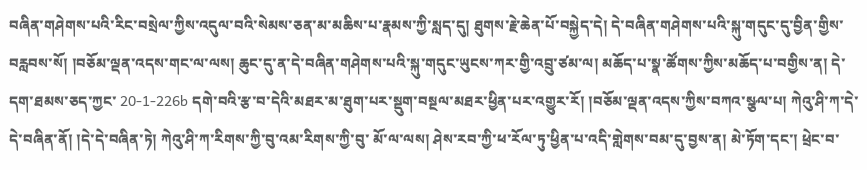བཞིན་གཤེགས་པའི་རིང་བསྲེལ་ཀྱིས་འདུལ་བའི་སེམས་ཅན་མ་མཆིས་པ་རྣམས་ཀྱི་སླད་དུ། ཐུགས་རྗེ་ཆེན་པོ་བསྐྱེད་དེ། དེ་བཞིན་གཤེགས་པའི་སྐུ་གདུང་དུ་བྱིན་གྱིས་ བརླབས་སོ། །བཅོམ་ལྡན་འདས་གང་ལ་ལས། ཆུང་དུ་ན་དེ་བཞིན་གཤེགས་པའི་སྐུ་གདུང་ཡུངས་ཀར་གྱི་འབྲུ་ཙམ་ལ། མཆོད་པ་སྣ་ཚོགས་ཀྱིས་མཆོད་པ་བགྱིས་ན། དེ་དག་ཐམས་ཅད་ཀྱང་ 20-1-226b དགེ་བའི་རྩ་བ་དེའི་མཐར་མ་ཐུག་པར་སྡུག་བསྔལ་མཐར་ཕྱིན་པར་འགྱུར་རོ། །བཅོམ་ལྡན་འདས་ཀྱིས་བཀའ་སྩལ་པ། ཀེའུ་ཤི་ཀ་དེ་དེ་བཞིན་ནོ། །དེ་དེ་བཞིན་ཏེ། ཀེའུ་ཤི་ཀ་རིགས་ཀྱི་བུ་འམ་རིགས་ཀྱི་བུ་ མོ་ལ་ལས། ཤེས་རབ་ཀྱི་ཕ་རོལ་ཏུ་ཕྱིན་པ་འདི་གླེགས་བམ་དུ་བྱས་ན། མེ་ཏོག་དང་། ཕྲེང་བ་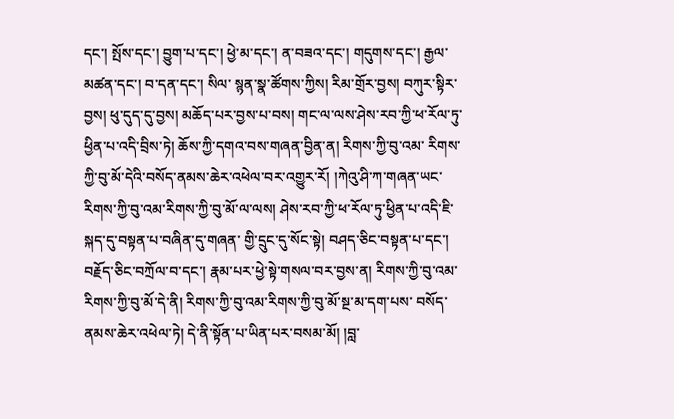དང་། སྤོས་དང་། བྱུག་པ་དང་། ཕྱེ་མ་དང་། ན་བཟའ་དང་། གདུགས་དང་། རྒྱལ་མཚན་དང་། བ་དན་དང་། སིལ་ སྙན་སྣ་ཚོགས་ཀྱིས། རིམ་གྲོར་བྱས། བཀུར་སྟིར་བྱས། ཕུ་དུད་དུ་བྱས། མཆོད་པར་བྱས་པ་བས། གང་ལ་ལས་ཤེས་རབ་ཀྱི་ཕ་རོལ་ཏུ་ཕྱིན་པ་འདི་བྲིས་ཏེ། ཆོས་ཀྱི་དགའ་བས་གཞན་བྱིན་ན། རིགས་ཀྱི་བུ་འམ་ རིགས་ཀྱི་བུ་མོ་དེའི་བསོད་ནམས་ཆེར་འཕེལ་བར་འགྱུར་རོ། །ཀེའུ་ཤི་ཀ་གཞན་ཡང་རིགས་ཀྱི་བུ་འམ་རིགས་ཀྱི་བུ་མོ་ལ་ལས། ཤེས་རབ་ཀྱི་ཕ་རོལ་ཏུ་ཕྱིན་པ་འདི་ཇི་སྐད་དུ་བསྟན་པ་བཞིན་དུ་གཞན་ གྱི་དྲུང་དུ་སོང་སྟེ། བཤད་ཅིང་བསྟན་པ་དང་། བརྗོད་ཅིང་བཀྲོལ་བ་དང་། རྣམ་པར་ཕྱེ་སྟེ་གསལ་བར་བྱས་ན། རིགས་ཀྱི་བུ་འམ་རིགས་ཀྱི་བུ་མོ་དེ་ནི། རིགས་ཀྱི་བུ་འམ་རིགས་ཀྱི་བུ་མོ་སྔ་མ་དག་པས་ བསོད་ནམས་ཆེར་འཕེལ་ཏེ། དེ་ནི་སྟོན་པ་ཡིན་པར་བསམ་མོ། །བླ་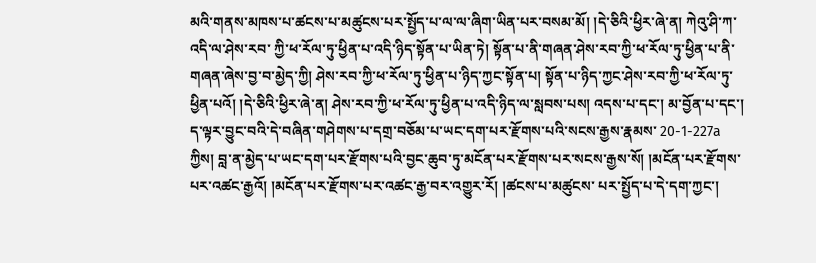མའི་གནས་མཁས་པ་ཚངས་པ་མཚུངས་པར་སྤྱོད་པ་ལ་ལ་ཞིག་ཡིན་པར་བསམ་མོ། །དེ་ཅིའི་ཕྱིར་ཞེ་ན། ཀེའུ་ཤི་ཀ་འདི་ལ་ཤེས་རབ་ ཀྱི་ཕ་རོལ་ཏུ་ཕྱིན་པ་འདི་ཉིད་སྟོན་པ་ཡིན་ཏེ། སྟོན་པ་ནི་གཞན་ཤེས་རབ་ཀྱི་ཕ་རོལ་ཏུ་ཕྱིན་པ་ནི་གཞན་ཞེས་བྱ་བ་མྱེད་ཀྱི། ཤེས་རབ་ཀྱི་ཕ་རོལ་ཏུ་ཕྱིན་པ་ཉིད་ཀྱང་སྟོན་པ། སྟོན་པ་ཉིད་ཀྱང་ཤེས་རབ་ཀྱི་ཕ་རོལ་ཏུ་ ཕྱིན་པའོ། །དེ་ཅིའི་ཕྱིར་ཞེ་ན། ཤེས་རབ་ཀྱི་ཕ་རོལ་ཏུ་ཕྱིན་པ་འདི་ཉིད་ལ་སླབས་པས། འདས་པ་དང་། མ་བྱོན་པ་དང་། ད་ལྟར་བྱུང་བའི་དེ་བཞིན་གཤེགས་པ་དགྲ་བཅོམ་པ་ཡང་དག་པར་རྫོགས་པའི་སངས་རྒྱས་རྣམས་ 20-1-227a ཀྱིས། བླ་ན་མྱེད་པ་ཡང་དག་པར་རྫོགས་པའི་བྱང་ཆུབ་ཏུ་མངོན་པར་རྫོགས་པར་སངས་རྒྱས་སོ། །མངོན་པར་རྫོགས་པར་འཚང་རྒྱའོ། །མངོན་པར་རྫོགས་པར་འཚང་རྒྱ་བར་འགྱུར་རོ། །ཚངས་པ་མཚུངས་ པར་སྤྱོད་པ་དེ་དག་ཀྱང་།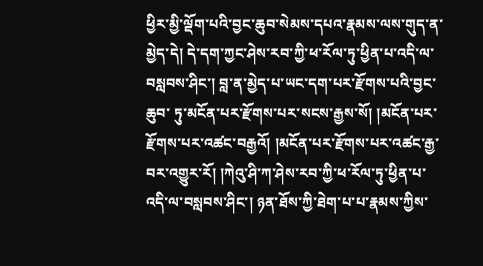ཕྱིར་མྱི་ལྡོག་པའི་བྱང་ཆུབ་སེམས་དཔའ་རྣམས་ལས་གུད་ན་མྱེད་དེ། དེ་དག་ཀྱང་ཤེས་རབ་ཀྱི་ཕ་རོལ་ཏུ་ཕྱིན་པ་འདི་ལ་བསླབས་ཤིང་། བླ་ན་མྱེད་པ་ཡང་དག་པར་རྫོགས་པའི་བྱང་ཆུབ་ ཏུ་མངོན་པར་རྫོགས་པར་སངས་རྒྱས་སོ། །མངོན་པར་རྫོགས་པར་འཚང་བརྒྱའོ། །མངོན་པར་རྫོགས་པར་འཚང་རྒྱ་བར་འགྱུར་རོ། །ཀེའུ་ཤི་ཀ་ཤེས་རབ་ཀྱི་ཕ་རོལ་ཏུ་ཕྱིན་པ་འདི་ལ་བསླབས་ཤིང་། ཉན་ཐོས་ཀྱི་ཐེག་པ་པ་རྣམས་ཀྱིས་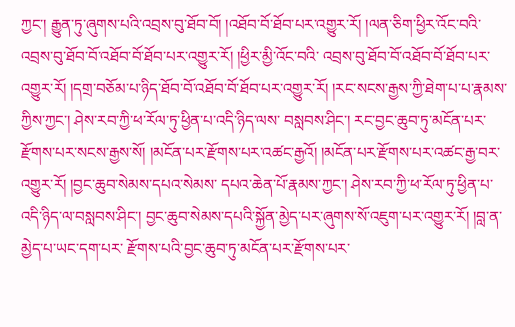ཀྱང་། རྒྱུན་ཏུ་ཞུགས་པའི་འབྲས་བུ་ཐོབ་བོ། །འཐོབ་བོ་ཐོབ་པར་འགྱུར་རོ། །ལན་ཅིག་ཕྱིར་འོང་བའི་འབྲས་བུ་ཐོབ་བོ་འཐོབ་བོ་ཐོབ་པར་འགྱུར་རོ། །ཕྱིར་མྱི་འོང་བའི་ འབྲས་བུ་ཐོབ་བོ་འཐོབ་བོ་ཐོབ་པར་འགྱུར་རོ། །དགྲ་བཅོམ་པ་ཉིད་ཐོབ་བོ་འཐོབ་བོ་ཐོབ་པར་འགྱུར་རོ། །རང་སངས་རྒྱས་ཀྱི་ཐེག་པ་པ་རྣམས་ཀྱིས་ཀྱང་། ཤེས་རབ་ཀྱི་ཕ་རོལ་ཏུ་ཕྱིན་པ་འདི་ཉིད་ལས་ བསླབས་ཤིང་། རང་བྱང་ཆུབ་ཏུ་མངོན་པར་རྫོགས་པར་སངས་རྒྱས་སོ། །མངོན་པར་རྫོགས་པར་འཚང་རྒྱའོ། །མངོན་པར་རྫོགས་པར་འཚང་རྒྱ་བར་འགྱུར་རོ། །བྱང་ཆུབ་སེམས་དཔའ་སེམས་ དཔའ་ཆེན་པོ་རྣམས་ཀྱང་། ཤེས་རབ་ཀྱི་ཕ་རོལ་ཏུ་ཕྱིན་པ་འདི་ཉིད་ལ་བསླབས་ཤིང་། བྱང་ཆུབ་སེམས་དཔའི་སྐྱོན་མྱེད་པར་ཞུགས་སོ་འཇུག་པར་འགྱུར་རོ། །བླ་ན་མྱེད་པ་ཡང་དག་པར་ རྫོགས་པའི་བྱང་ཆུབ་ཏུ་མངོན་པར་རྫོགས་པར་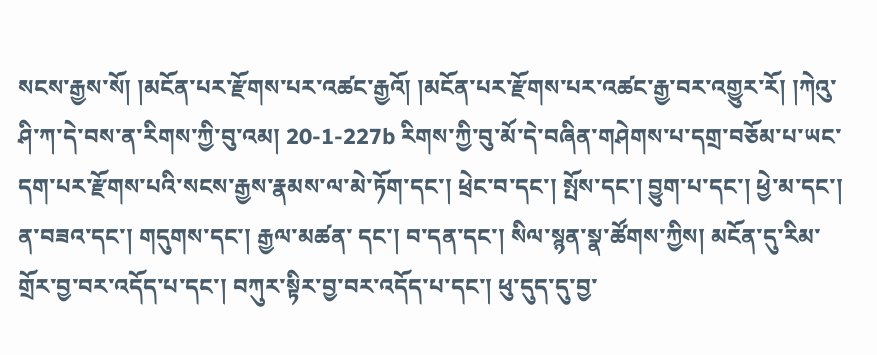སངས་རྒྱས་སོ། །མངོན་པར་རྫོགས་པར་འཚང་རྒྱའོ། །མངོན་པར་རྫོགས་པར་འཚང་རྒྱ་བར་འགྱུར་རོ། །ཀེའུ་ཤི་ཀ་དེ་བས་ན་རིགས་ཀྱི་བུ་འམ། 20-1-227b རིགས་ཀྱི་བུ་མོ་དེ་བཞིན་གཤེགས་པ་དགྲ་བཅོམ་པ་ཡང་དག་པར་རྫོགས་པའི་སངས་རྒྱས་རྣམས་ལ་མེ་ཏོག་དང་། ཕྲེང་བ་དང་། སྤོས་དང་། བྱུག་པ་དང་། ཕྱེ་མ་དང་། ན་བཟའ་དང་། གདུགས་དང་། རྒྱལ་མཚན་ དང་། བ་དན་དང་། སིལ་སྙན་སྣ་ཚོགས་ཀྱིས། མངོན་དུ་རིམ་གྲོར་བྱ་བར་འདོད་པ་དང་། བཀུར་སྟིར་བྱ་བར་འདོད་པ་དང་། ཕུ་དུད་དུ་བྱ་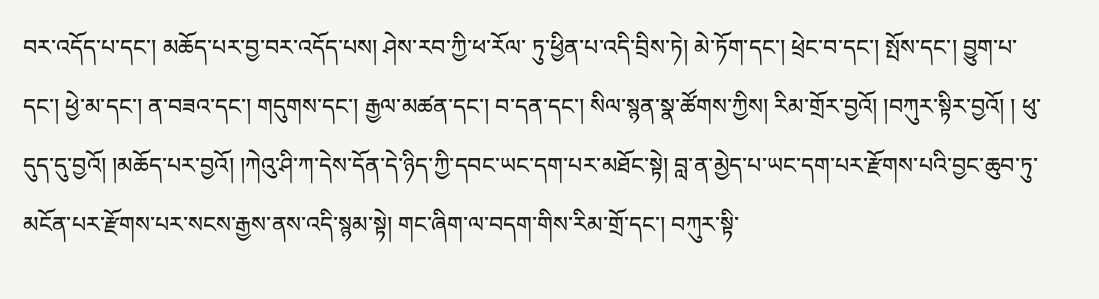བར་འདོད་པ་དང་། མཆོད་པར་བྱ་བར་འདོད་པས། ཤེས་རབ་ཀྱི་ཕ་རོལ་ ཏུ་ཕྱིན་པ་འདི་བྲིས་ཏེ། མེ་ཏོག་དང་། ཕྲེང་བ་དང་། སྤོས་དང་། བྱུག་པ་དང་། ཕྱེ་མ་དང་། ན་བཟའ་དང་། གདུགས་དང་། རྒྱལ་མཚན་དང་། བ་དན་དང་། སིལ་སྙན་སྣ་ཚོགས་ཀྱིས། རིམ་གྲོར་བྱའོ། །བཀུར་སྟིར་བྱའོ། ། ཕུ་དུད་དུ་བྱའོ། །མཆོད་པར་བྱའོ། །ཀེའུ་ཤི་ཀ་དེས་དོན་དེ་ཉིད་ཀྱི་དབང་ཡང་དག་པར་མཐོང་སྟེ། བླ་ན་མྱེད་པ་ཡང་དག་པར་རྫོགས་པའི་བྱང་ཆུབ་ཏུ་མངོན་པར་རྫོགས་པར་སངས་རྒྱས་ནས་འདི་སྙམ་སྟེ། གང་ཞིག་ལ་བདག་གིས་རིམ་གྲོ་དང་། བཀུར་སྟི་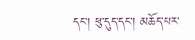དང་། ཕུ་དུད་དང་། མཆོད་པར་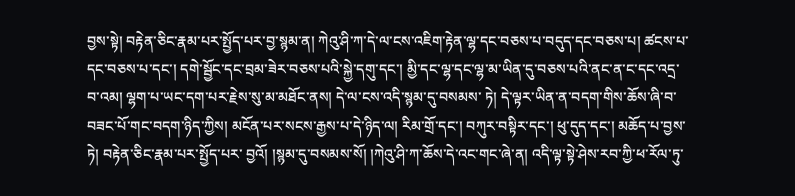བྱས་སྟེ། བརྟེན་ཅིང་རྣམ་པར་སྤྱོད་པར་བྱ་སྙམ་ན། ཀེའུ་ཤི་ཀ་དེ་ལ་ངས་འཇིག་རྟེན་ལྷ་དང་བཅས་པ་བདུད་དང་བཅས་པ། ཚངས་པ་དང་བཅས་པ་དང་། དགེ་སྦྱོང་དང་བྲམ་ཟེར་བཅས་པའི་སྐྱེ་དགུ་དང་། མྱི་དང་ལྷ་དང་ལྷ་མ་ཡིན་དུ་བཅས་པའི་ནང་ན་ང་དང་འདྲ་བ་འམ། ལྷག་པ་ཡང་དག་པར་རྗེས་སུ་མ་མཐོང་ནས། དེ་ལ་ངས་འདི་སྙམ་དུ་བསམས་ ཏེ། དེ་ལྟར་ཡིན་ན་བདག་གིས་ཆོས་ཞི་བ་བཟང་པོ་གང་བདག་ཉིད་ཀྱིས། མངོན་པར་སངས་རྒྱས་པ་དེ་ཉིད་ལ། རིམ་གྲོ་དང་། བཀུར་བསྟིར་དང་། ཕུ་དུད་དང་། མཆོད་པ་བྱས་ཏེ། བརྟེན་ཅིང་རྣམ་པར་སྤྱོད་པར་ བྱའོ། །སྙམ་དུ་བསམས་སོ། །ཀེའུ་ཤི་ཀ་ཆོས་དེ་འང་གང་ཞེ་ན། འདི་ལྟ་སྟེ་ཤེས་རབ་ཀྱི་ཕ་རོལ་ཏུ་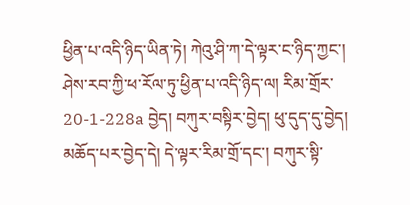ཕྱིན་པ་འདི་ཉིད་ཡིན་ཏེ། ཀེའུ་ཤི་ཀ་དེ་ལྟར་ང་ཉིད་ཀྱང་། ཤེས་རབ་ཀྱི་ཕ་རོལ་ཏུ་ཕྱིན་པ་འདི་ཉིད་ལ། རིམ་གྲོར་ 20-1-228a བྱེད། བཀུར་བསྟིར་བྱེད། ཕུ་དུད་དུ་བྱེད། མཆོད་པར་བྱེད་དེ། དེ་ལྟར་རིམ་གྲོ་དང་། བཀུར་སྟི་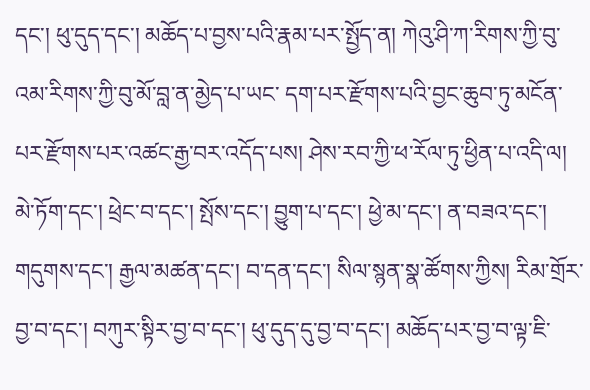དང་། ཕུ་དུད་དང་། མཆོད་པ་བྱས་པའི་རྣམ་པར་སྤྱོད་ན། ཀེའུ་ཤི་ཀ་རིགས་ཀྱི་བུ་འམ་རིགས་ཀྱི་བུ་མོ་བླ་ན་མྱེད་པ་ཡང་ དག་པར་རྫོགས་པའི་བྱང་ཆུབ་ཏུ་མངོན་པར་རྫོགས་པར་འཚང་རྒྱ་བར་འདོད་པས། ཤེས་རབ་ཀྱི་ཕ་རོལ་ཏུ་ཕྱིན་པ་འདི་ལ། མེ་ཏོག་དང་། ཕྲེང་བ་དང་། སྤོས་དང་། བྱུག་པ་དང་། ཕྱེ་མ་དང་། ན་བཟའ་དང་། གདུགས་དང་། རྒྱལ་མཚན་དང་། བ་དན་དང་། སིལ་སྙན་སྣ་ཚོགས་ཀྱིས། རིམ་གྲོར་བྱ་བ་དང་། བཀུར་སྟིར་བྱ་བ་དང་། ཕུ་དུད་དུ་བྱ་བ་དང་། མཆོད་པར་བྱ་བ་ལྟ་ཇི་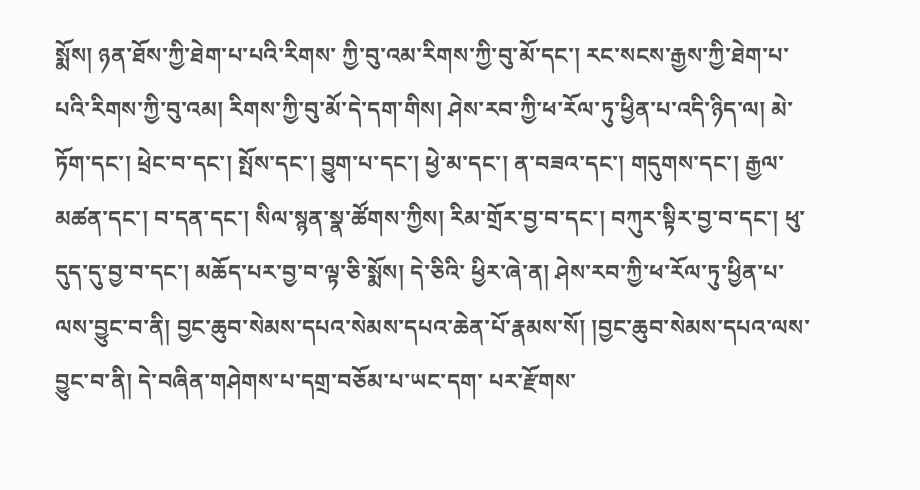སྨོས། ཉན་ཐོས་ཀྱི་ཐེག་པ་པའི་རིགས་ ཀྱི་བུ་འམ་རིགས་ཀྱི་བུ་མོ་དང་། རང་སངས་རྒྱས་ཀྱི་ཐེག་པ་པའི་རིགས་ཀྱི་བུ་འམ། རིགས་ཀྱི་བུ་མོ་དེ་དག་གིས། ཤེས་རབ་ཀྱི་ཕ་རོལ་ཏུ་ཕྱིན་པ་འདི་ཉིད་ལ། མེ་ཏོག་དང་། ཕྲེང་བ་དང་། སྤོས་དང་། བྱུག་པ་དང་། ཕྱེ་མ་དང་། ན་བཟའ་དང་། གདུགས་དང་། རྒྱལ་མཚན་དང་། བ་དན་དང་། སིལ་སྙན་སྣ་ཚོགས་ཀྱིས། རིམ་གྲོར་བྱ་བ་དང་། བཀུར་སྟིར་བྱ་བ་དང་། ཕུ་དུད་དུ་བྱ་བ་དང་། མཆོད་པར་བྱ་བ་ལྟ་ཅི་སྨོས། དེ་ཅིའི་ ཕྱིར་ཞེ་ན། ཤེས་རབ་ཀྱི་ཕ་རོལ་ཏུ་ཕྱིན་པ་ལས་བྱུང་བ་ནི། བྱང་ཆུབ་སེམས་དཔའ་སེམས་དཔའ་ཆེན་པོ་རྣམས་སོ། །བྱང་ཆུབ་སེམས་དཔའ་ལས་བྱུང་བ་ནི། དེ་བཞིན་གཤེགས་པ་དགྲ་བཅོམ་པ་ཡང་དག་ པར་རྫོགས་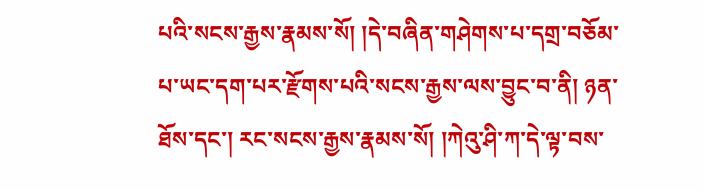པའི་སངས་རྒྱས་རྣམས་སོ། །དེ་བཞིན་གཤེགས་པ་དགྲ་བཅོམ་པ་ཡང་དག་པར་རྫོགས་པའི་སངས་རྒྱས་ལས་བྱུང་བ་ནི། ཉན་ཐོས་དང་། རང་སངས་རྒྱས་རྣམས་སོ། །ཀེའུ་ཤི་ཀ་དེ་ལྟ་བས་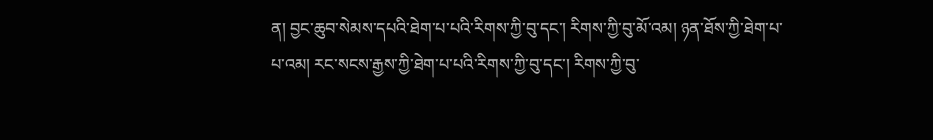ན། བྱང་ཆུབ་སེམས་དཔའི་ཐེག་པ་པའི་རིགས་ཀྱི་བུ་དང་། རིགས་ཀྱི་བུ་མོ་འམ། ཉན་ཐོས་ཀྱི་ཐེག་པ་པ་འམ། རང་སངས་རྒྱས་ཀྱི་ཐེག་པ་པའི་རིགས་ཀྱི་བུ་དང་། རིགས་ཀྱི་བུ་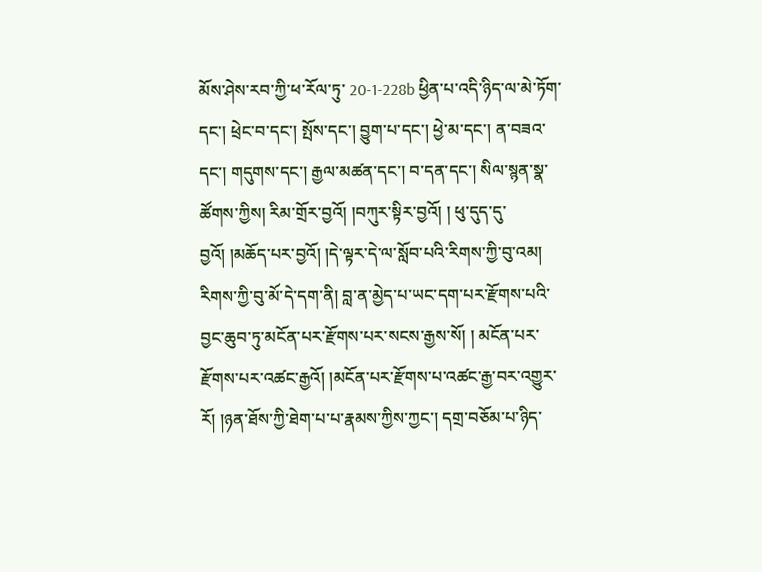མོས་ཤེས་རབ་ཀྱི་ཕ་རོལ་ཏུ་ 20-1-228b ཕྱིན་པ་འདི་ཉིད་ལ་མེ་ཏོག་དང་། ཕྲེང་བ་དང་། སྤོས་དང་། བྱུག་པ་དང་། ཕྱེ་མ་དང་། ན་བཟའ་དང་། གདུགས་དང་། རྒྱལ་མཚན་དང་། བ་དན་དང་། སིལ་སྙན་སྣ་ཚོགས་ཀྱིས། རིམ་གྲོར་བྱའོ། །བཀུར་སྟིར་བྱའོ། ། ཕུ་དུད་དུ་བྱའོ། །མཆོད་པར་བྱའོ། །དེ་ལྟར་དེ་ལ་སློབ་པའི་རིགས་ཀྱི་བུ་འམ། རིགས་ཀྱི་བུ་མོ་དེ་དག་ནི། བླ་ན་མྱེད་པ་ཡང་དག་པར་རྫོགས་པའི་བྱང་ཆུབ་ཏུ་མངོན་པར་རྫོགས་པར་སངས་རྒྱས་སོ། ། མངོན་པར་རྫོགས་པར་འཚང་རྒྱའོ། །མངོན་པར་རྫོགས་པ་འཚང་རྒྱ་བར་འགྱུར་རོ། །ཉན་ཐོས་ཀྱི་ཐེག་པ་པ་རྣམས་ཀྱིས་ཀྱང་། དགྲ་བཅོམ་པ་ཉིད་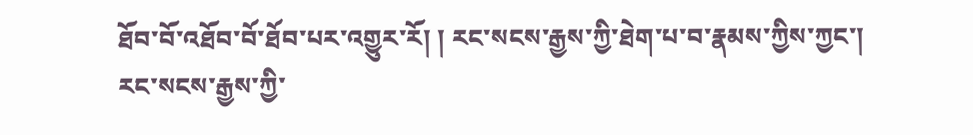ཐོབ་བོ་འཐོབ་བོ་ཐོབ་པར་འགྱུར་རོ། ། རང་སངས་རྒྱས་ཀྱི་ཐེག་པ་བ་རྣམས་ཀྱིས་ཀྱང་། རང་སངས་རྒྱས་ཀྱི་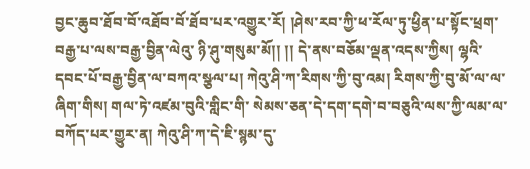བྱང་ཆུབ་ཐོབ་བོ་འཐོབ་བོ་ཐོབ་པར་འགྱུར་རོ། །ཤེས་རབ་ཀྱི་ཕ་རོལ་ཏུ་ཕྱིན་པ་སྟོང་ཕྲག་བརྒྱ་པ་ལས་བརྒྱ་བྱིན་ལེའུ་ ཉི་ཤུ་གསུམ་མོ།། །། དེ་ནས་བཅོམ་ལྡན་འདས་ཀྱིས། ལྷའི་དབང་པོ་བརྒྱ་བྱིན་ལ་བཀའ་སྩལ་པ། ཀེའུ་ཤི་ཀ་རིགས་ཀྱི་བུ་འམ། རིགས་ཀྱི་བུ་མོ་ལ་ལ་ཞིག་གིས། གལ་ཏེ་འཛམ་བུའི་གླིང་གི་ སེམས་ཅན་དེ་དག་དགེ་བ་བཅུའི་ལས་ཀྱི་ལམ་ལ་བཀོད་པར་གྱུར་ན། ཀེའུ་ཤི་ཀ་དེ་ཇི་སྙམ་དུ་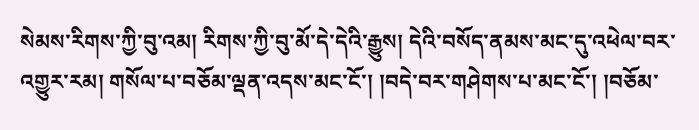སེམས་རིགས་ཀྱི་བུ་འམ། རིགས་ཀྱི་བུ་མོ་དེ་དེའི་རྒྱུས། དེའི་བསོད་ནམས་མང་དུ་འཕེལ་བར་འགྱུར་རམ། གསོལ་པ་བཅོམ་ལྡན་འདས་མང་ངོ་། །བདེ་བར་གཤེགས་པ་མང་ངོ་། །བཅོམ་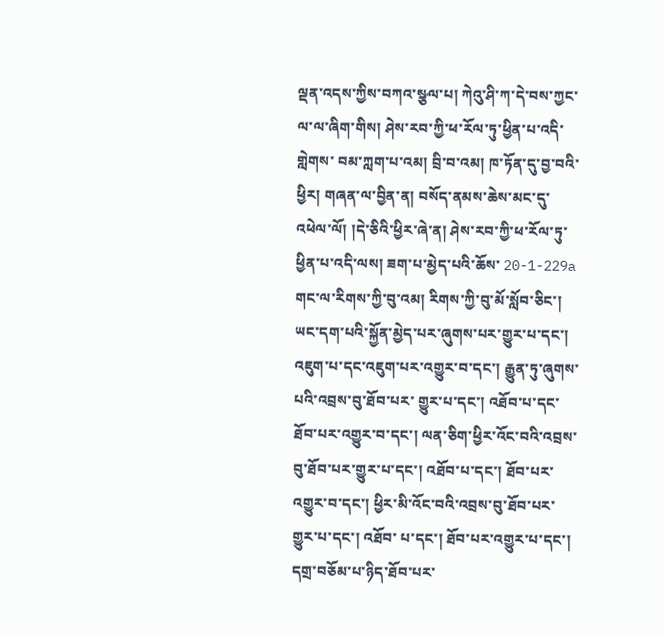ལྡན་འདས་ཀྱིས་བཀའ་སྩལ་པ། ཀེའུ་ཤི་ཀ་དེ་བས་ཀྱང་ལ་ལ་ཞིག་གིས། ཤེས་རབ་ཀྱི་ཕ་རོལ་ཏུ་ཕྱིན་པ་འདི་གླེགས་ བམ་ཀླག་པ་འམ། བྲི་བ་འམ། ཁ་ཏོན་དུ་བྱ་བའི་ཕྱིར། གཞན་ལ་བྱིན་ན། བསོད་ནམས་ཆེས་མང་དུ་འཕེལ་ལོ། །དེ་ཅིའི་ཕྱིར་ཞེ་ན། ཤེས་རབ་ཀྱི་ཕ་རོལ་ཏུ་ཕྱིན་པ་འདི་ལས། ཟག་པ་མྱེད་པའི་ཆོས་ 20-1-229a གང་ལ་རིགས་ཀྱི་བུ་འམ། རིགས་ཀྱི་བུ་མོ་སློབ་ཅིང་། ཡང་དག་པའི་སྐྱོན་མྱེད་པར་ཞུགས་པར་གྱུར་པ་དང་། འཇུག་པ་དང་འཇུག་པར་འགྱུར་བ་དང་། རྒྱུན་ཏུ་ཞུགས་པའི་འབྲས་བུ་ཐོབ་པར་ གྱུར་པ་དང་། འཐོབ་པ་དང་ཐོབ་པར་འགྱུར་བ་དང་། ལན་ཅིག་ཕྱིར་འོང་བའི་འབྲས་བུ་ཐོབ་པར་གྱུར་པ་དང་། འཐོབ་པ་དང་། ཐོབ་པར་འགྱུར་བ་དང་། ཕྱིར་མི་འོང་བའི་འབྲས་བུ་ཐོབ་པར་གྱུར་པ་དང་། འཐོབ་ པ་དང་། ཐོབ་པར་འགྱུར་པ་དང་། དགྲ་བཅོམ་པ་ཉིད་ཐོབ་པར་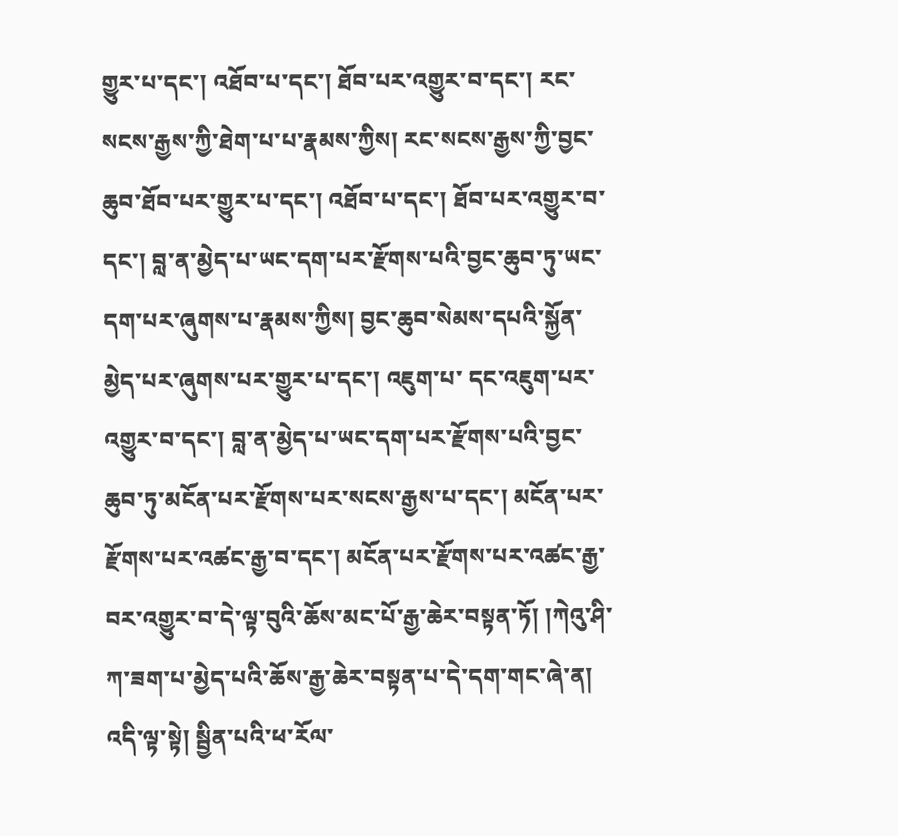གྱུར་པ་དང་། འཐོབ་པ་དང་། ཐོབ་པར་འགྱུར་བ་དང་། རང་སངས་རྒྱས་ཀྱི་ཐེག་པ་པ་རྣམས་ཀྱིས། རང་སངས་རྒྱས་ཀྱི་བྱང་ཆུབ་ཐོབ་པར་གྱུར་པ་དང་། འཐོབ་པ་དང་། ཐོབ་པར་འགྱུར་བ་དང་། བླ་ན་མྱེད་པ་ཡང་དག་པར་རྫོགས་པའི་བྱང་ཆུབ་ཏུ་ཡང་དག་པར་ཞུགས་པ་རྣམས་ཀྱིས། བྱང་ཆུབ་སེམས་དཔའི་སྐྱོན་མྱེད་པར་ཞུགས་པར་གྱུར་པ་དང་། འཇུག་པ་ དང་འཇུག་པར་འགྱུར་བ་དང་། བླ་ན་མྱེད་པ་ཡང་དག་པར་རྫོགས་པའི་བྱང་ཆུབ་ཏུ་མངོན་པར་རྫོགས་པར་སངས་རྒྱས་པ་དང་། མངོན་པར་རྫོགས་པར་འཚང་རྒྱ་བ་དང་། མངོན་པར་རྫོགས་པར་འཚང་རྒྱ་ བར་འགྱུར་བ་དེ་ལྟ་བུའི་ཆོས་མང་པོ་རྒྱ་ཆེར་བསྟན་ཏོ། །ཀེའུ་ཤི་ཀ་ཟག་པ་མྱེད་པའི་ཆོས་རྒྱ་ཆེར་བསྟན་པ་དེ་དག་གང་ཞེ་ན། འདི་ལྟ་སྟེ། སྦྱིན་པའི་ཕ་རོལ་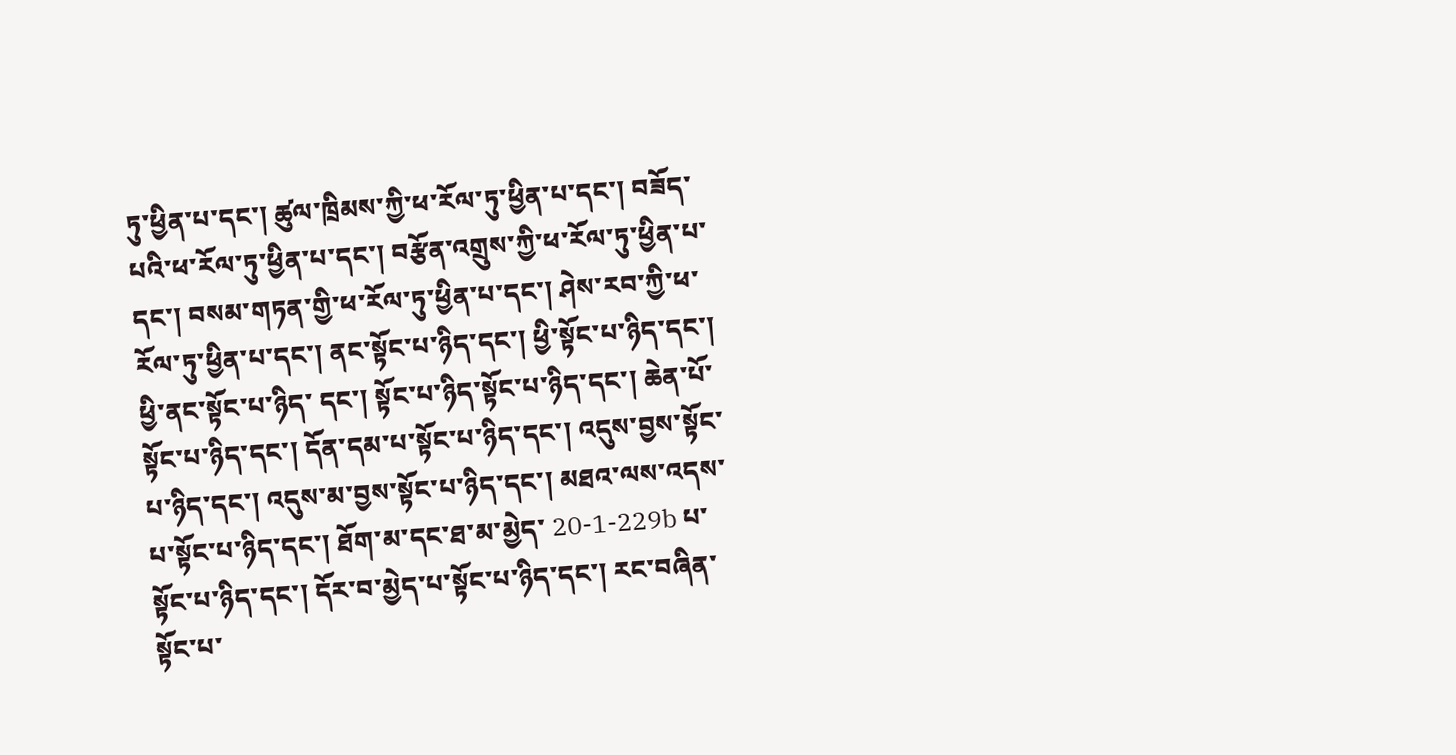ཏུ་ཕྱིན་པ་དང་། ཚུལ་ཁྲིམས་ཀྱི་ཕ་རོལ་ཏུ་ཕྱིན་པ་དང་། བཟོད་པའི་ཕ་རོལ་ཏུ་ཕྱིན་པ་དང་། བརྩོན་འགྲུས་ཀྱི་ཕ་རོལ་ཏུ་ཕྱིན་པ་དང་། བསམ་གཏན་གྱི་ཕ་རོལ་ཏུ་ཕྱིན་པ་དང་། ཤེས་རབ་ཀྱི་ཕ་རོལ་ཏུ་ཕྱིན་པ་དང་། ནང་སྟོང་པ་ཉིད་དང་། ཕྱི་སྟོང་པ་ཉིད་དང་། ཕྱི་ནང་སྟོང་པ་ཉིད་ དང་། སྟོང་པ་ཉིད་སྟོང་པ་ཉིད་དང་། ཆེན་པོ་སྟོང་པ་ཉིད་དང་། དོན་དམ་པ་སྟོང་པ་ཉིད་དང་། འདུས་བྱས་སྟོང་པ་ཉིད་དང་། འདུས་མ་བྱས་སྟོང་པ་ཉིད་དང་། མཐའ་ལས་འདས་པ་སྟོང་པ་ཉིད་དང་། ཐོག་མ་དང་ཐ་མ་མྱེད་ 20-1-229b པ་སྟོང་པ་ཉིད་དང་། དོར་བ་མྱེད་པ་སྟོང་པ་ཉིད་དང་། རང་བཞིན་སྟོང་པ་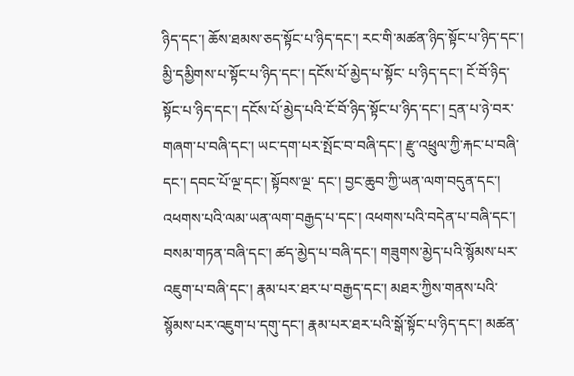ཉིད་དང་། ཆོས་ཐམས་ཅད་སྟོང་པ་ཉིད་དང་། རང་གི་མཚན་ཉིད་སྟོང་པ་ཉིད་དང་། མྱི་དམྱིགས་པ་སྟོང་པ་ཉིད་དང་། དངོས་པོ་མྱེད་པ་སྟོང་ པ་ཉིད་དང་། ངོ་བོ་ཉིད་སྟོང་པ་ཉིད་དང་། དངོས་པོ་མྱེད་པའི་ངོ་བོ་ཉིད་སྟོང་པ་ཉིད་དང་། དྲན་པ་ཉེ་བར་གཞག་པ་བཞི་དང་། ཡང་དག་པར་སྤོང་བ་བཞི་དང་། རྫུ་འཕྲུལ་ཀྱི་རྐང་པ་བཞི་དང་། དབང་པོ་ལྔ་དང་། སྟོབས་ལྔ་ དང་། བྱང་ཆུབ་ཀྱི་ཡན་ལག་བདུན་དང་། འཕགས་པའི་ལམ་ཡན་ལག་བརྒྱད་པ་དང་། འཕགས་པའི་བདེན་པ་བཞི་དང་། བསམ་གཏན་བཞི་དང་། ཚད་མྱེད་པ་བཞི་དང་། གཟུགས་མྱེད་པའི་སྙོམས་པར་ འཇུག་པ་བཞི་དང་། རྣམ་པར་ཐར་པ་བརྒྱད་དང་། མཐར་ཀྱིས་གནས་པའི་སྙོམས་པར་འཇུག་པ་དགུ་དང་། རྣམ་པར་ཐར་པའི་སྒོ་སྟོང་པ་ཉིད་དང་། མཚན་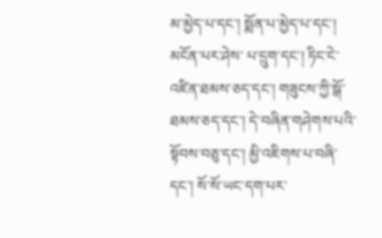མ་མྱེད་པ་དང་། སྨོན་པ་མྱེད་པ་དང་། མངོན་པར་ཤེས་ པ་དྲུག་དང་། ཏིང་ངེ་འཛིན་ཐམས་ཅད་དང་། གཟུངས་ཀྱི་སྒོ་ཐམས་ཅད་དང་། དེ་བཞིན་གཤེགས་པའི་སྟོབས་བཅུ་དང་། མྱི་འཇིགས་པ་བཞི་དང་། སོ་སོ་ཡང་དག་པར་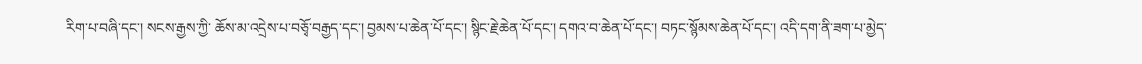རིག་པ་བཞི་དང་། སངས་རྒྱས་ཀྱི་ ཆོས་མ་འདྲེས་པ་བཅྭོ་བརྒྱད་དང་། བྱམས་པ་ཆེན་པོ་དང་། སྙིང་རྗེ་ཆེན་པོ་དང་། དགའ་བ་ཆེན་པོ་དང་། བཏང་སྙོམས་ཆེན་པོ་དང་། འདི་དག་ནི་ཟག་པ་མྱེད་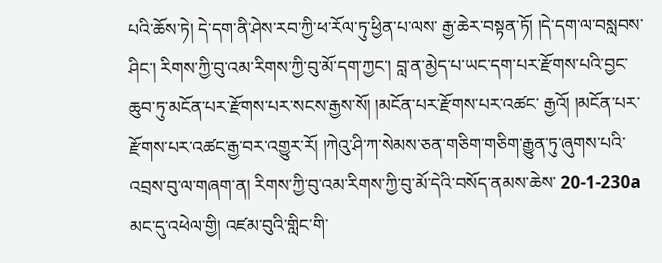པའི་ཆོས་ཏེ། དེ་དག་ནི་ཤེས་རབ་ཀྱི་ཕ་རོལ་ཏུ་ཕྱིན་པ་ལས་ རྒྱ་ཆེར་བསྟན་ཏོ། །དེ་དག་ལ་བསླབས་ཤིང་། རིགས་ཀྱི་བུ་འམ་རིགས་ཀྱི་བུ་མོ་དག་ཀྱང་། བླ་ན་མྱེད་པ་ཡང་དག་པར་རྫོགས་པའི་བྱང་ཆུབ་ཏུ་མངོན་པར་རྫོགས་པར་སངས་རྒྱས་སོ། །མངོན་པར་རྫོགས་པར་འཚང་ རྒྱའོ། །མངོན་པར་རྫོགས་པར་འཚང་རྒྱ་བར་འགྱུར་རོ། །ཀེའུ་ཤི་ཀ་སེམས་ཅན་གཅིག་གཅིག་རྒྱུན་ཏུ་ཞུགས་པའི་འབྲས་བུ་ལ་གཞག་ན། རིགས་ཀྱི་བུ་འམ་རིགས་ཀྱི་བུ་མོ་དེའི་བསོད་ནམས་ཆེས་ 20-1-230a མང་དུ་འཕེལ་གྱི། འཛམ་བུའི་གླིང་གི་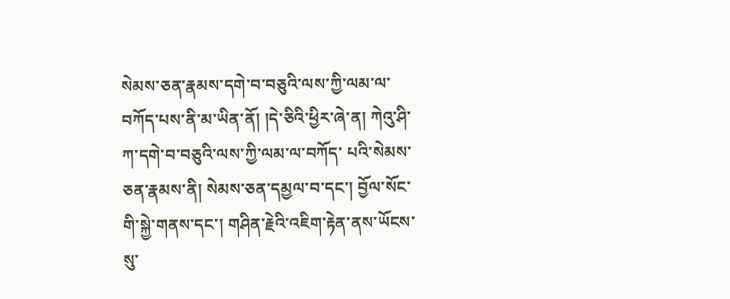སེམས་ཅན་རྣམས་དགེ་བ་བཅུའི་ལས་ཀྱི་ལམ་ལ་བཀོད་པས་ནི་མ་ཡིན་ནོ། །དེ་ཅིའི་ཕྱིར་ཞེ་ན། ཀེའུ་ཤི་ཀ་དགེ་བ་བཅུའི་ལས་ཀྱི་ལམ་ལ་བཀོད་ པའི་སེམས་ཅན་རྣམས་ནི། སེམས་ཅན་དམྱལ་བ་དང་། བྱོལ་སོང་གི་སྐྱེ་གནས་དང་། གཤིན་རྗེའི་འཇིག་རྟེན་ནས་ཡོངས་སུ་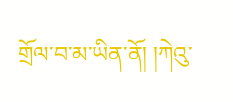གྲོལ་བ་མ་ཡིན་ནོ། །ཀེའུ་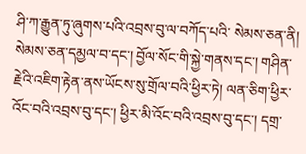ཤི་ཀ་རྒྱུན་ཏུ་ཞུགས་པའི་འབྲས་བུ་ལ་བཀོད་པའི་ སེམས་ཅན་ནི། སེམས་ཅན་དམྱལ་བ་དང་། བྱོལ་སོང་གི་སྐྱེ་གནས་དང་། གཤིན་རྗེའི་འཇིག་རྟེན་ནས་ཡོངས་སུ་གྲོལ་བའི་ཕྱིར་ཏེ། ལན་ཅིག་ཕྱིར་འོང་བའི་འབྲས་བུ་དང་། ཕྱིར་མི་འོང་བའི་འབྲས་བུ་དང་། དགྲ་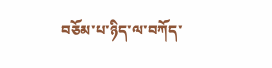བཅོམ་པ་ཉིད་ལ་བཀོད་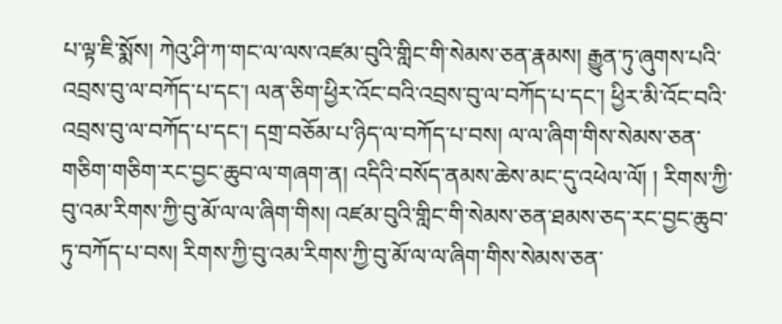པ་ལྟ་ཇི་སྨོས། ཀེའུ་ཤི་ཀ་གང་ལ་ལས་འཛམ་བུའི་གླིང་གི་སེམས་ཅན་རྣམས། རྒྱུན་ཏུ་ཞུགས་པའི་འབྲས་བུ་ལ་བཀོད་པ་དང་། ལན་ཅིག་ཕྱིར་འོང་བའི་འབྲས་བུ་ལ་བཀོད་པ་དང་། ཕྱིར་མི་འོང་བའི་འབྲས་བུ་ལ་བཀོད་པ་དང་། དགྲ་བཅོམ་པ་ཉིད་ལ་བཀོད་པ་བས། ལ་ལ་ཞིག་གིས་སེམས་ཅན་གཅིག་གཅིག་རང་བྱང་ཆུབ་ལ་གཞག་ན། འདིའི་བསོད་ནམས་ཆེས་མང་དུ་འཕེལ་ལོ། ། རིགས་ཀྱི་བུ་འམ་རིགས་ཀྱི་བུ་མོ་ལ་ལ་ཞིག་གིས། འཛམ་བུའི་གླིང་གི་སེམས་ཅན་ཐམས་ཅད་རང་བྱང་ཆུབ་ཏུ་བཀོད་པ་བས། རིགས་ཀྱི་བུ་འམ་རིགས་ཀྱི་བུ་མོ་ལ་ལ་ཞིག་གིས་སེམས་ཅན་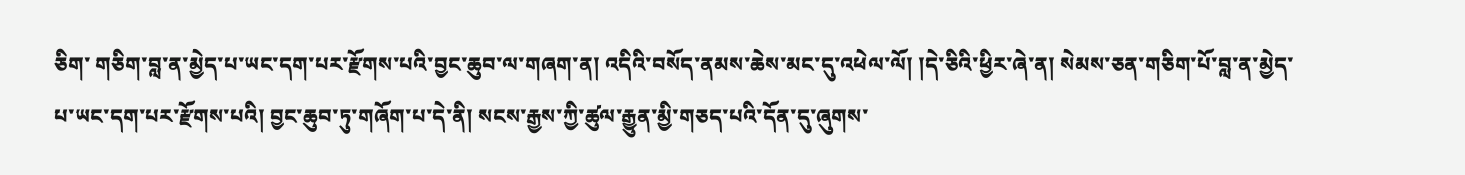ཅིག་ གཅིག་བླ་ན་མྱེད་པ་ཡང་དག་པར་རྫོགས་པའི་བྱང་ཆུབ་ལ་གཞག་ན། འདིའི་བསོད་ནམས་ཆེས་མང་དུ་འཕེལ་ལོ། །དེ་ཅིའི་ཕྱིར་ཞེ་ན། སེམས་ཅན་གཅིག་པོ་བླ་ན་མྱེད་པ་ཡང་དག་པར་རྫོགས་པའི། བྱང་ཆུབ་ཏུ་གཞོག་པ་དེ་ནི། སངས་རྒྱས་ཀྱི་ཚུལ་རྒྱུན་མྱི་གཅད་པའི་དོན་དུ་ཞུགས་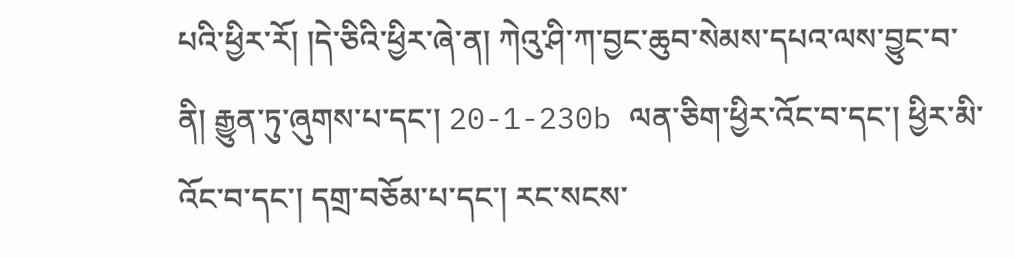པའི་ཕྱིར་རོ། །དེ་ཅིའི་ཕྱིར་ཞེ་ན། ཀེའུ་ཤི་ཀ་བྱང་ཆུབ་སེམས་དཔའ་ལས་བྱུང་བ་ནི། རྒྱུན་ཏུ་ཞུགས་པ་དང་། 20-1-230b ལན་ཅིག་ཕྱིར་འོང་བ་དང་། ཕྱིར་མི་འོང་བ་དང་། དགྲ་བཅོམ་པ་དང་། རང་སངས་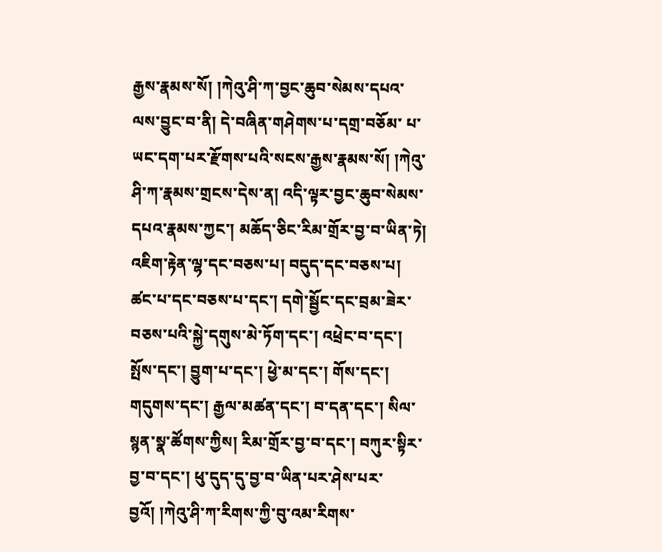རྒྱས་རྣམས་སོ། །ཀེའུ་ཤི་ཀ་བྱང་ཆུབ་སེམས་དཔའ་ལས་བྱུང་བ་ནི། དེ་བཞིན་གཤེགས་པ་དགྲ་བཅོམ་ པ་ཡང་དག་པར་རྫོགས་པའི་སངས་རྒྱས་རྣམས་སོ། །ཀེའུ་ཤི་ཀ་རྣམས་གྲངས་དེས་ན། འདི་ལྟར་བྱང་ཆུབ་སེམས་དཔའ་རྣམས་ཀྱང་། མཆོད་ཅིང་རིམ་གྲོར་བྱ་བ་ཡིན་ཏེ། འཇིག་རྟེན་ལྷ་དང་བཅས་པ། བདུད་དང་བཅས་པ། ཚང་པ་དང་བཅས་པ་དང་། དགེ་སྦྱོང་དང་བྲམ་ཟེར་བཅས་པའི་སྐྱེ་དགུས་མེ་ཏོག་དང་། འཕྲེང་བ་དང་། སྤོས་དང་། བྱུག་པ་དང་། ཕྱེ་མ་དང་། གོས་དང་། གདུགས་དང་། རྒྱལ་མཚན་དང་། བ་དན་དང་། སིལ་སྙན་སྣ་ཚོགས་ཀྱིས། རིམ་གྲོར་བྱ་བ་དང་། བཀུར་སྟིར་བྱ་བ་དང་། ཕུ་དུད་དུ་བྱ་བ་ཡིན་པར་ཤེས་པར་བྱའོ། །ཀེའུ་ཤི་ཀ་རིགས་ཀྱི་བུ་འམ་རིགས་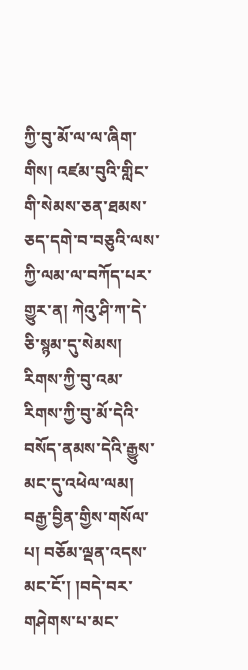ཀྱི་བུ་མོ་ལ་ལ་ཞིག་གིས། འཛམ་བུའི་གླིང་ གི་སེམས་ཅན་ཐམས་ཅད་དགེ་བ་བཅུའི་ལས་ཀྱི་ལམ་ལ་བཀོད་པར་གྱུར་ན། ཀེའུ་ཤི་ཀ་དེ་ཅི་སྙམ་དུ་སེམས། རིགས་ཀྱི་བུ་འམ་རིགས་ཀྱི་བུ་མོ་དེའི་བསོད་ནམས་དེའི་རྒྱུས་མང་དུ་འཕེལ་ལམ། བརྒྱ་བྱིན་གྱིས་གསོལ་པ། བཅོམ་ལྡན་འདས་མང་ངོ་། །བདེ་བར་གཤེགས་པ་མང་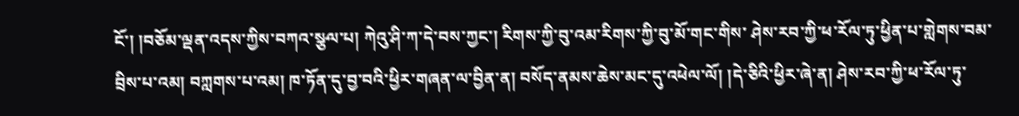ངོ་། །བཅོམ་ལྡན་འདས་ཀྱིས་བཀའ་སྩལ་པ། ཀེའུ་ཤི་ཀ་དེ་བས་ཀྱང་། རིགས་ཀྱི་བུ་འམ་རིགས་ཀྱི་བུ་མོ་གང་གིས་ ཤེས་རབ་ཀྱི་ཕ་རོལ་ཏུ་ཕྱིན་པ་གླེགས་བམ་བྲིས་པ་འམ། བཀླགས་པ་འམ། ཁ་ཏོན་དུ་བྱ་བའི་ཕྱིར་གཞན་ལ་བྱིན་ན། བསོད་ནམས་ཆེས་མང་དུ་འཕེལ་ལོ། །དེ་ཅིའི་ཕྱིར་ཞེ་ན། ཤེས་རབ་ཀྱི་ཕ་རོལ་ཏུ་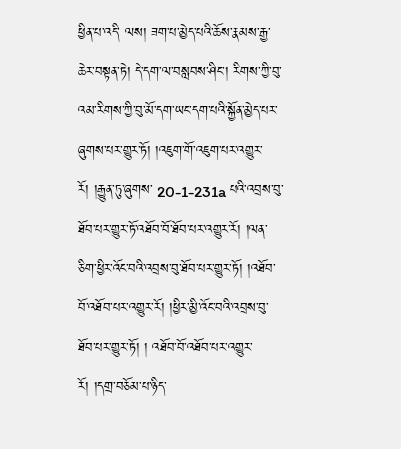ཕྱིན་པ་འདི་ ལས། ཟག་པ་མྱེད་པའི་ཆོས་རྣམས་རྒྱ་ཆེར་བསྟན་ཏེ། དེ་དག་ལ་བསླབས་ཤིང་། རིགས་ཀྱི་བུ་འམ་རིགས་ཀྱི་བུ་མོ་དག་ཡང་དག་པའི་སྐྱོན་མྱེད་པར་ཞུགས་པར་གྱུར་ཏོ། །འཇུག་གོ་འཇུག་པར་འགྱུར་རོ། །རྒྱུན་ཏུ་ཞུགས་ 20-1-231a པའི་འབྲས་བུ་ཐོབ་པར་གྱུར་ཏོ་འཐོབ་བོ་ཐོབ་པར་འགྱུར་རོ། །ལན་ཅིག་ཕྱིར་འོང་བའི་འབྲས་བུ་ཐོབ་པར་གྱུར་ཏོ། །འཐོབ་བོ་འཐོབ་པར་འགྱུར་རོ། །ཕྱིར་མྱི་འོང་བའི་འབྲས་བུ་ཐོབ་པར་གྱུར་ཏོ། ། འཐོབ་བོ་འཐོབ་པར་འགྱུར་རོ། །དགྲ་བཅོམ་པ་ཉིད་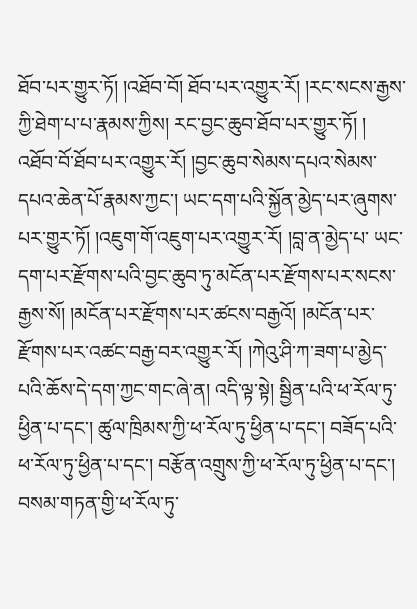ཐོབ་པར་གྱུར་ཏོ། །འཐོབ་བོ། ཐོབ་པར་འགྱུར་རོ། །རང་སངས་རྒྱས་ཀྱི་ཐེག་པ་པ་རྣམས་ཀྱིས། རང་བྱང་ཆུབ་ཐོབ་པར་གྱུར་ཏོ། ། འཐོབ་བོ་ཐོབ་པར་འགྱུར་རོ། །བྱང་ཆུབ་སེམས་དཔའ་སེམས་དཔའ་ཆེན་པོ་རྣམས་ཀྱང་། ཡང་དག་པའི་སྐྱོན་མྱེད་པར་ཞུགས་པར་གྱུར་ཏོ། །འཇུག་གོ་འཇུག་པར་འགྱུར་རོ། །བླ་ན་མྱེད་པ་ ཡང་དག་པར་རྫོགས་པའི་བྱང་ཆུབ་ཏུ་མངོན་པར་རྫོགས་པར་སངས་རྒྱས་སོ། །མངོན་པར་རྫོགས་པར་ཚངས་བརྒྱའོ། །མངོན་པར་རྫོགས་པར་འཚང་བརྒྱ་བར་འགྱུར་རོ། །ཀེའུ་ཤི་ཀ་ཟག་པ་མྱེད་པའི་ཆོས་དེ་དག་ཀྱང་གང་ཞེ་ན། འདི་ལྟ་སྟེ། སྦྱིན་པའི་ཕ་རོལ་ཏུ་ཕྱིན་པ་དང་། ཚུལ་ཁྲིམས་ཀྱི་ཕ་རོལ་ཏུ་ཕྱིན་པ་དང་། བཟོད་པའི་ཕ་རོལ་ཏུ་ཕྱིན་པ་དང་། བརྩོན་འགྲུས་ཀྱི་ཕ་རོལ་ཏུ་ཕྱིན་པ་དང་། བསམ་གཏན་གྱི་ཕ་རོལ་ཏུ་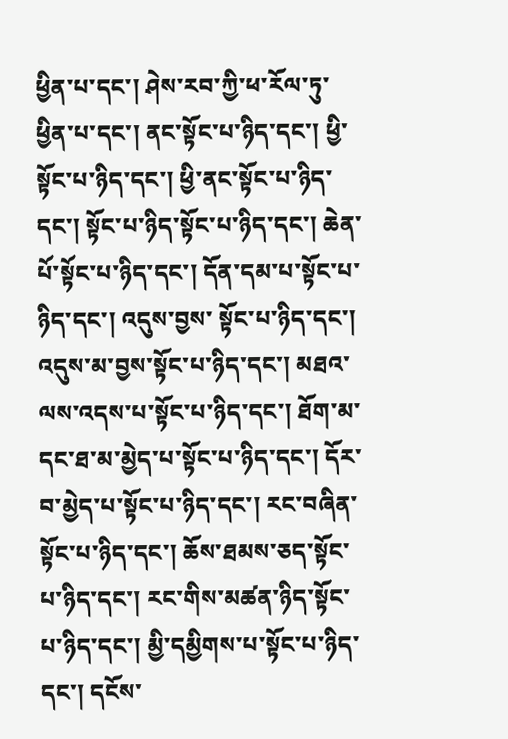ཕྱིན་པ་དང་། ཤེས་རབ་ཀྱི་ཕ་རོལ་ཏུ་ཕྱིན་པ་དང་། ནང་སྟོང་པ་ཉིད་དང་། ཕྱི་སྟོང་པ་ཉིད་དང་། ཕྱི་ནང་སྟོང་པ་ཉིད་དང་། སྟོང་པ་ཉིད་སྟོང་པ་ཉིད་དང་། ཆེན་པོ་སྟོང་པ་ཉིད་དང་། དོན་དམ་པ་སྟོང་པ་ཉིད་དང་། འདུས་བྱས་ སྟོང་པ་ཉིད་དང་། འདུས་མ་བྱས་སྟོང་པ་ཉིད་དང་། མཐའ་ལས་འདས་པ་སྟོང་པ་ཉིད་དང་། ཐོག་མ་དང་ཐ་མ་མྱེད་པ་སྟོང་པ་ཉིད་དང་། དོར་བ་མྱེད་པ་སྟོང་པ་ཉིད་དང་། རང་བཞིན་སྟོང་པ་ཉིད་དང་། ཆོས་ཐམས་ཅད་སྟོང་པ་ཉིད་དང་། རང་གིས་མཚན་ཉིད་སྟོང་པ་ཉིད་དང་། མྱི་དམྱིགས་པ་སྟོང་པ་ཉིད་དང་། དངོས་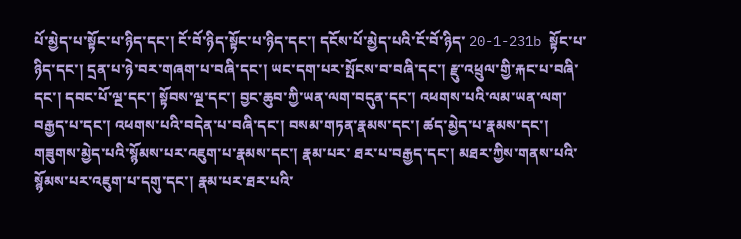པོ་མྱེད་པ་སྟོང་པ་ཉིད་དང་། ངོ་བོ་ཉིད་སྟོང་པ་ཉིད་དང་། དངོས་པོ་མྱེད་པའི་ངོ་བོ་ཉིད་ 20-1-231b སྟོང་པ་ཉིད་དང་། དྲན་པ་ཉེ་བར་གཞག་པ་བཞི་དང་། ཡང་དག་པར་སྤོངས་བ་བཞི་དང་། རྫུ་འཕྲུལ་གྱི་རྐང་པ་བཞི་དང་། དབང་པོ་ལྔ་དང་། སྟོབས་ལྔ་དང་། བྱང་ཆུབ་ཀྱི་ཡན་ལག་བདུན་དང་། འཕགས་པའི་ལམ་ཡན་ལག་བརྒྱད་པ་དང་། འཕགས་པའི་བདེན་པ་བཞི་དང་། བསམ་གཏན་རྣམས་དང་། ཚད་མྱེད་པ་རྣམས་དང་། གཟུགས་མྱེད་པའི་སྙོམས་པར་འཇུག་པ་རྣམས་དང་། རྣམ་པར་ ཐར་པ་བརྒྱད་དང་། མཐར་ཀྱིས་གནས་པའི་སྙོམས་པར་འཇུག་པ་དགུ་དང་། རྣམ་པར་ཐར་པའི་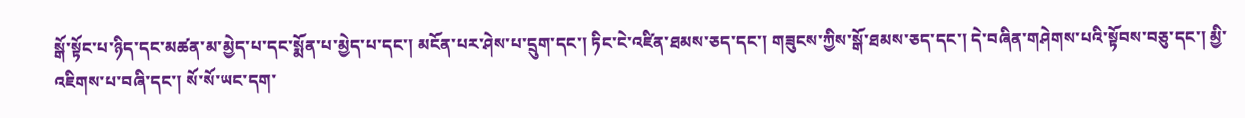སྒོ་སྟོང་པ་ཉིད་དང་མཚན་མ་མྱེད་པ་དང་སྨོན་པ་མྱེད་པ་དང་། མངོན་པར་ཤེས་པ་དྲུག་དང་། ཏིང་ངེ་འཛིན་ཐམས་ཅད་དང་། གཟུངས་ཀྱིས་སྒོ་ཐམས་ཅད་དང་། དེ་བཞིན་གཤེགས་པའི་སྟོབས་བཅུ་དང་། མྱི་འཇིགས་པ་བཞི་དང་། སོ་སོ་ཡང་དག་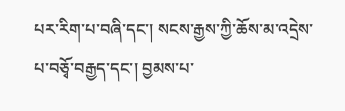པར་རིག་པ་བཞི་དང་། སངས་རྒྱས་ཀྱི་ཆོས་མ་འདྲེས་པ་བཅྭོ་བརྒྱད་དང་། བྱམས་པ་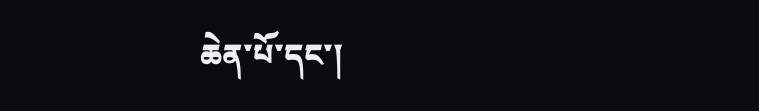ཆེན་པོ་དང་།